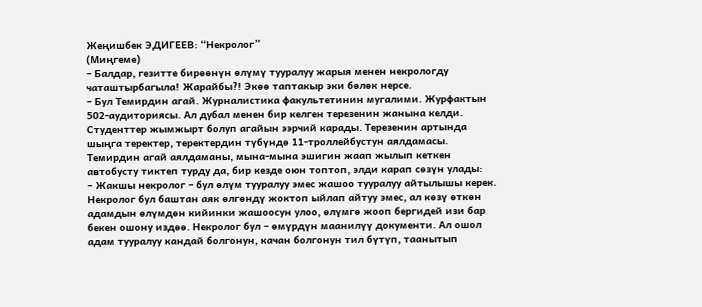Жеңишбек ЭДИГЕЕВ: “Некролог”
(Миңгеме)
– Балдар, гезитте бирөөнүн өлүмү тууралуу жарыя менен некрологду чаташтырбагыла! Жарайбы?! Экөө таптакыр эки бөлөк нерсе.
– Бул Темирдин агай. Журналистика факультетинин мугалими. Журфактын 502-аудиториясы. Ал дубал менен бир келген терезенин жанына келди. Студенттер жымжырт болуп агайын ээрчий карады. Терезенин артында шыңга теректер, теректердин түбүндө 11-троллейбустун аялдамасы. Темирдин агай аялдаманы, мына-мына эшигин жаап жылып кеткен автобусту тиктеп турду да, бир кезде оюн топтоп, элди карап сөзүн улады:
– Жакшы некролог – бул өлүм тууралуу эмес жашоо тууралуу айтылышы керек. Некролог бул баштан аяк өлгөндү жоктоп ыйлап айтуу эмес, ал көзү өткөн адамдын өлүмдөн кийинки жашоосун улоо, өлүмгө жооп бергидей изи бар бекен ошону издөө. Некролог бул – өмүрдүн маанилүү документи. Ал ошол адам тууралуу кандай болгонун, качан болгонун тил бүтүп, таанытып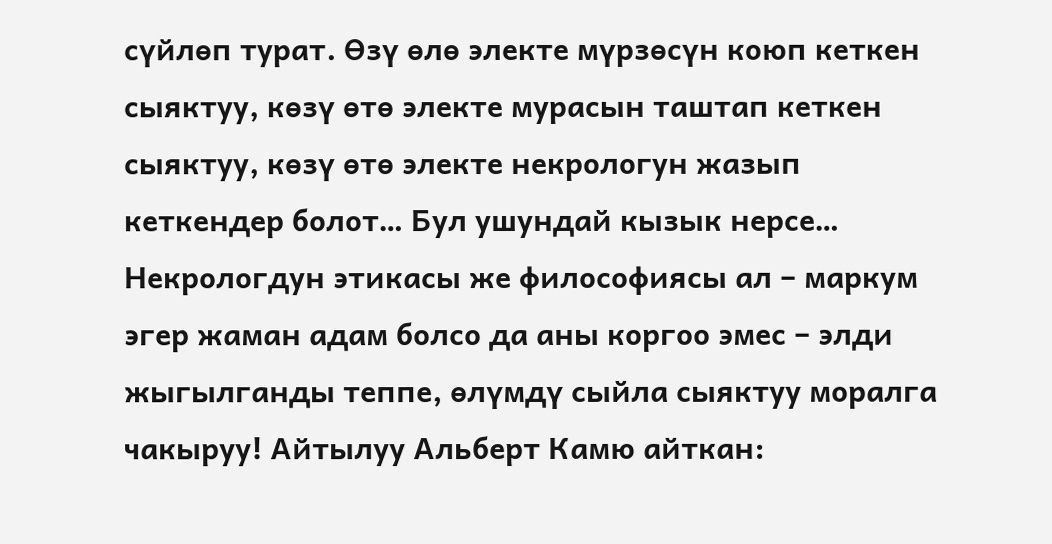сүйлөп турат. Өзү өлө электе мүрзөсүн коюп кеткен сыяктуу, көзү өтө электе мурасын таштап кеткен сыяктуу, көзү өтө электе некрологун жазып кеткендер болот… Бул ушундай кызык нерсе… Некрологдун этикасы же философиясы ал – маркум эгер жаман адам болсо да аны коргоо эмес – элди жыгылганды теппе, өлүмдү сыйла сыяктуу моралга чакыруу! Айтылуу Альберт Камю айткан: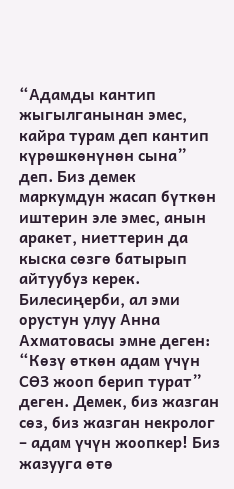“Адамды кантип жыгылганынан эмес, кайра турам деп кантип күрөшкөнүнөн сына” деп. Биз демек маркумдун жасап бүткөн иштерин эле эмес, анын аракет, ниеттерин да кыска сөзгө батырып айтуубуз керек. Билесиңерби, ал эми орустун улуу Анна Ахматовасы эмне деген: “Көзү өткөн адам үчүн СӨЗ жооп берип турат” деген. Демек, биз жазган сөз, биз жазган некролог – адам үчүн жоопкер! Биз жазууга өтө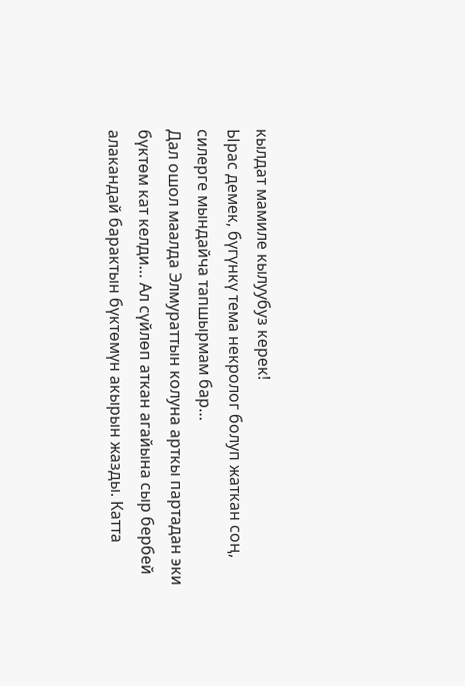кылдат мамиле кылуубуз керек!
Ырас демек, бүгүнкү тема некролог болуп жаткан соң, силерге мындайча тапшырмам бар…
Дал ошол маалда Элмураттын колуна арткы партадан эки бүктөм кат келди… Ал сүйлөп аткан агайына сыр бербей алакандай барактын бүктөмүн акырын жазды. Катта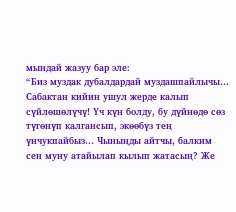мындай жазуу бар эле:
“Биз муздак дубалдардай муздашпайлычы… Сабактан кийин ушул жерде калып сүйлөшөлүчү! Үч күн болду, бу дүйнөдө сөз түгөнүп калгансып, экөөбүз тең үнчукпайбыз… Чыныңды айтчы, балким сен муну атайылап кылып жатасың? Же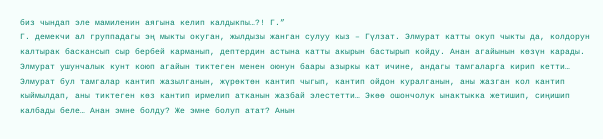биз чындап эле мамиленин аягына келип калдыкпы…?! Г.”
Г. демекчи ал группадагы эң мыкты окуган, жылдызы жанган сулуу кыз – Гүлзат. Элмурат катты окуп чыкты да, колдорун калтырак баскансып сыр бербей карманып, дептердин астына катты акырын бастырып койду. Анан агайынын көзүн карады. Элмурат ушунчалык кунт коюп агайын тиктеген менен оюнун баары азыркы кат ичине, андагы тамгаларга кирип кетти… Элмурат бул тамгалар кантип жазылганын, жүрөктөн кантип чыгып, кантип ойдон куралганын, аны жазган кол кантип кыймылдап, аны тиктеген көз кантип ирмелип атканын жазбай элестетти… Экөө ошончолук ынактыкка жетишип, сиңишип калбады беле… Анан эмне болду? Же эмне болуп атат? Анын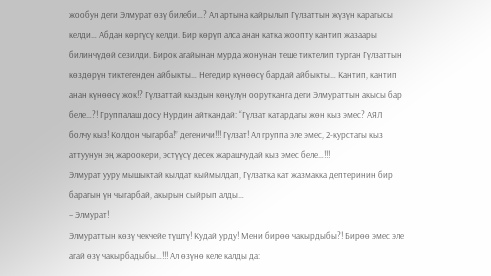жообун деги Элмурат өзү билеби…? Ал артына кайрылып Гүлзаттын жүзүн карагысы келди… Абдан көргүсү келди. Бир көрүп алса анан катка жоопту кантип жазаары билинчүдөй сезилди. Бирок агайынан мурда жонунан теше тиктелип турган Гүлзаттын көздөрүн тиктегенден айбыкты… Негедир күнөөсү бардай айбыкты… Кантип, кантип анан күнөөсү жок!? Гүлзаттай кыздын көңүлүн оорутканга деги Элмураттын акысы бар беле…?! Группалаш досу Нурдин айткандай: “Гүлзат катардагы жөн кыз эмес? АЯЛ болчу кыз! Колдон чыгарба!” дегеничи!!! Гүлзат! Ал группа эле эмес, 2-курстагы кыз аттуунун эң жароокери, эстүүсү десек жарашчудай кыз эмес беле…!!!
Элмурат ууру мышыктай кылдат кыймылдап, Гүлзатка кат жазмакка дептеринин бир барагын үн чыгарбай, акырын сыйрып алды…
– Элмурат!
Элмураттын көзү чекчейе түштү! Кудай урду! Мени бирөө чакырдыбы?! Бирөө эмес эле агай өзү чакырбадыбы…!!! Ал өзүнө келе калды да: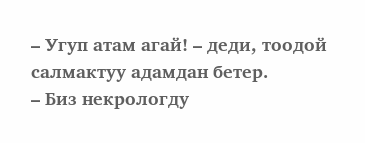– Угуп атам агай! – деди, тоодой салмактуу адамдан бетер.
– Биз некрологду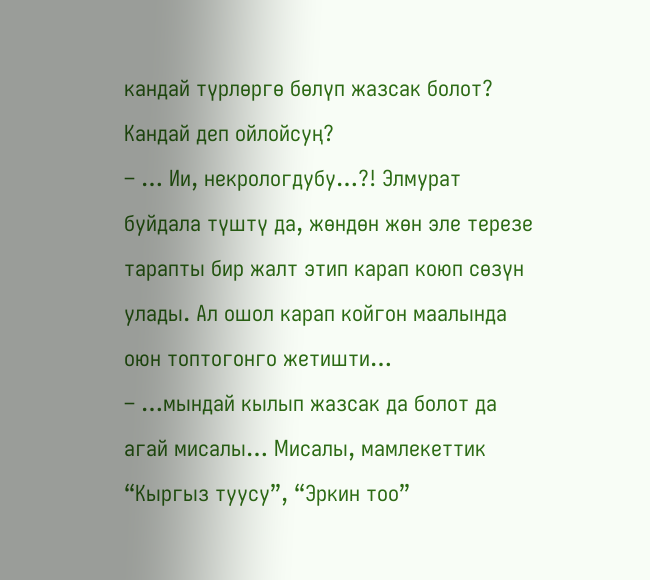кандай түрлөргө бөлүп жазсак болот? Кандай деп ойлойсуң?
– … Ии, некрологдубу…?! Элмурат буйдала түштү да, жөндөн жөн эле терезе тарапты бир жалт этип карап коюп сөзүн улады. Ал ошол карап койгон маалында оюн топтогонго жетишти…
– …мындай кылып жазсак да болот да агай мисалы… Мисалы, мамлекеттик “Кыргыз туусу”, “Эркин тоо”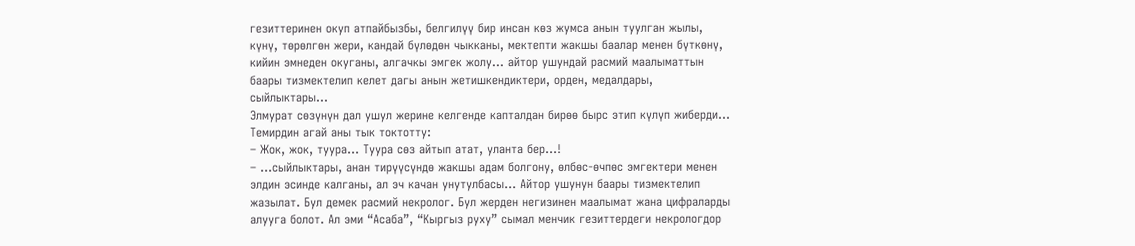гезиттеринен окуп атпайбызбы, белгилүү бир инсан көз жумса анын туулган жылы, күнү, төрөлгөн жери, кандай бүлөдөн чыкканы, мектепти жакшы баалар менен бүткөнү, кийин эмнеден окуганы, алгачкы эмгек жолу… айтор ушундай расмий маалыматтын баары тизмектелип келет дагы анын жетишкендиктери, орден, медалдары, сыйлыктары…
Элмурат сөзүнүн дал ушул жерине келгенде капталдан бирөө бырс этип күлүп жиберди…
Темирдин агай аны тык токтотту:
– Жок, жок, туура… Туура сөз айтып атат, уланта бер…!
– …сыйлыктары, анан тирүүсүндө жакшы адам болгону, өлбөс-өчпөс эмгектери менен элдин эсинде калганы, ал эч качан унутулбасы… Айтор ушунун баары тизмектелип жазылат. Бул демек расмий некролог. Бул жерден негизинен маалымат жана цифраларды алууга болот. Ал эми “Асаба”, “Кыргыз руху” сымал менчик гезиттердеги некрологдор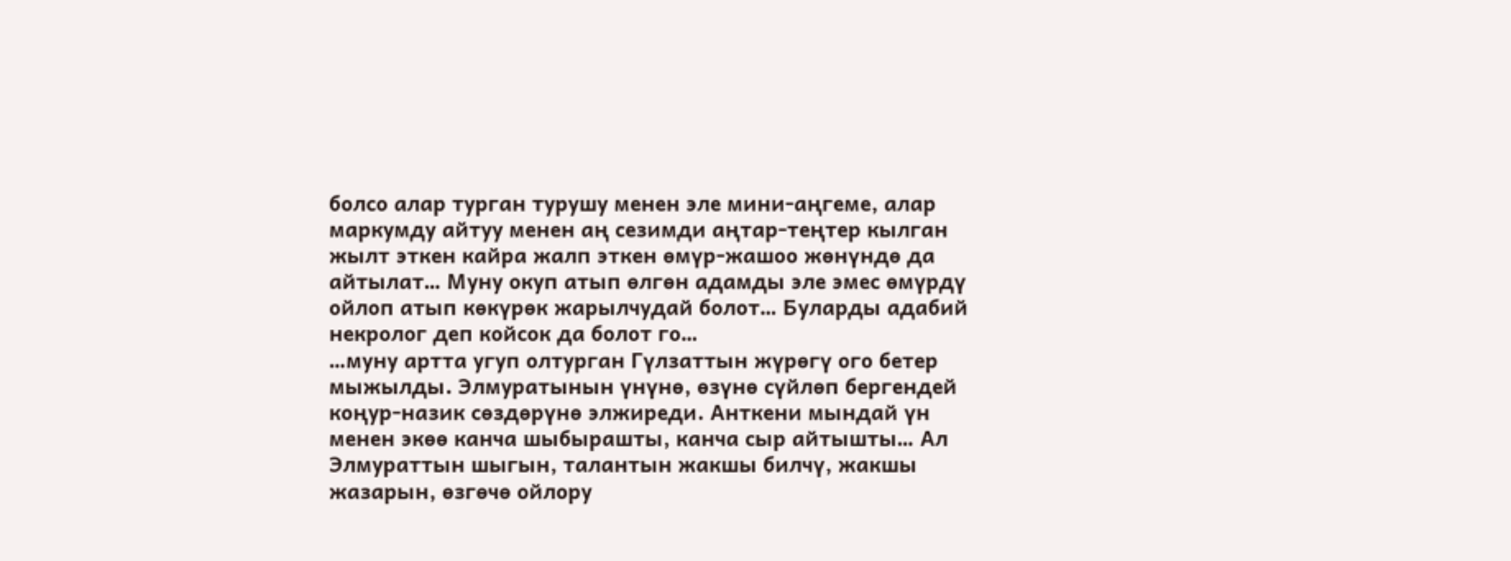болсо алар турган турушу менен эле мини-аңгеме, алар маркумду айтуу менен аң сезимди аңтар-теңтер кылган жылт эткен кайра жалп эткен өмүр-жашоо жөнүндө да айтылат… Муну окуп атып өлгөн адамды эле эмес өмүрдү ойлоп атып көкүрөк жарылчудай болот… Буларды адабий некролог деп койсок да болот го…
…муну артта угуп олтурган Гүлзаттын жүрөгү ого бетер мыжылды. Элмуратынын үнүнө, өзүнө сүйлөп бергендей коңур-назик сөздөрүнө элжиреди. Анткени мындай үн менен экөө канча шыбырашты, канча сыр айтышты… Ал Элмураттын шыгын, талантын жакшы билчү, жакшы жазарын, өзгөчө ойлору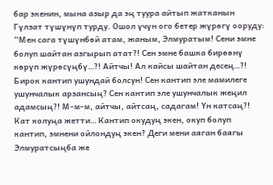бар экенин, мына азыр да эң туура айтып жатканын Гүлзат түшүнүп турду. Ошол үчүн ого бетер жүрөгү ооруду: “Мен сага түшүнбөй атам, жаным, Элмуратым! Сени эмне болуп шайтан азгырып атат?! Сен эмне башка бирөөнү көрүп жүрөсүңбү…?! Айтчы! Ал кайсы шайтан десең…?! Бирок кантип ушундай болсун! Сен кантип эле мамилеге ушунчалык арзансың? Сен кантип эле ушунчалык жеңил адамсың?! М-м-м, айтчы, айтсаң, садагам! Үн катсаң?! Кат колуңа жетти… Кантип окудуң экен, окуп болуп кантип, эмнени ойлондуң экен? Деги мени аяган баягы Элмуратсыңба же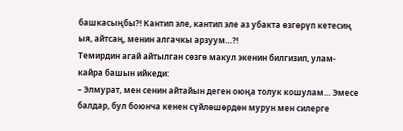башкасыңбы?! Кантип эле, кантип эле аз убакта өзгөрүп кетесиң ыя, айтсаң, менин алгачкы арзуум…?!
Темирдин агай айтылган сөзгө макул экенин билгизип, улам-кайра башын ийкеди:
– Элмурат, мен сенин айтайын деген оюңа толук кошулам… Эмесе балдар, бул боюнча кенен сүйлөшөрдөн мурун мен силерге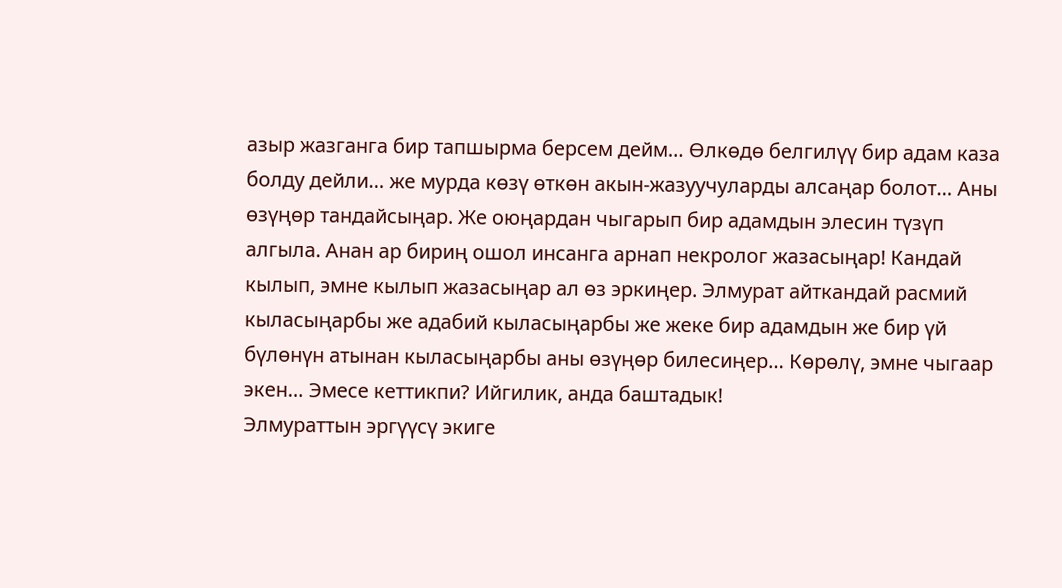азыр жазганга бир тапшырма берсем дейм… Өлкөдө белгилүү бир адам каза болду дейли… же мурда көзү өткөн акын-жазуучуларды алсаңар болот… Аны өзүңөр тандайсыңар. Же оюңардан чыгарып бир адамдын элесин түзүп алгыла. Анан ар бириң ошол инсанга арнап некролог жазасыңар! Кандай кылып, эмне кылып жазасыңар ал өз эркиңер. Элмурат айткандай расмий кыласыңарбы же адабий кыласыңарбы же жеке бир адамдын же бир үй бүлөнүн атынан кыласыңарбы аны өзүңөр билесиңер… Көрөлү, эмне чыгаар экен… Эмесе кеттикпи? Ийгилик, анда баштадык!
Элмураттын эргүүсү экиге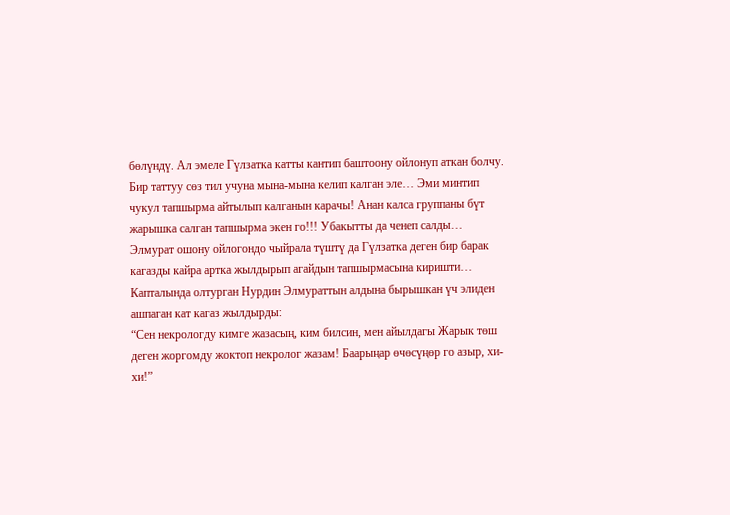бөлүндү. Ал эмеле Гүлзатка катты кантип баштоону ойлонуп аткан болчу. Бир таттуу сөз тил учуна мына-мына келип калган эле… Эми минтип чукул тапшырма айтылып калганын карачы! Анан калса группаны бүт жарышка салган тапшырма экен го!!! Убакытты да ченеп салды…
Элмурат ошону ойлогондо чыйрала түштү да Гүлзатка деген бир барак кагазды кайра артка жылдырып агайдын тапшырмасына киришти…
Капталында олтурган Нурдин Элмураттын алдына бырышкан үч элиден ашпаган кат кагаз жылдырды:
“Сен некрологду кимге жазасың, ким билсин, мен айылдагы Жарык төш деген жоргомду жоктоп некролог жазам! Баарыңар өчөсүңөр го азыр, хи-хи!”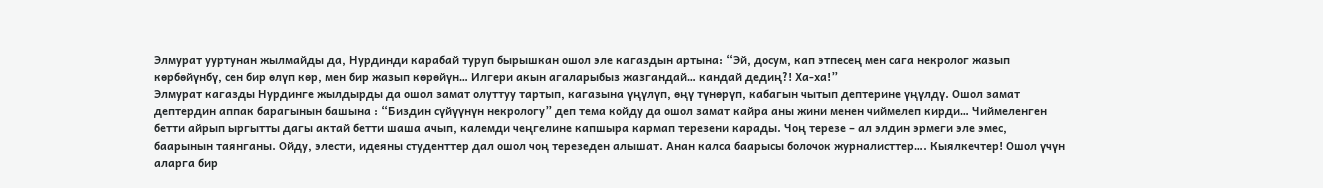Элмурат ууртунан жылмайды да, Нурдинди карабай туруп бырышкан ошол эле кагаздын артына: “Эй, досум, кап этпесең мен сага некролог жазып көрбөйүнбү, сен бир өлүп көр, мен бир жазып көрөйүн… Илгери акын агаларыбыз жазгандай… кандай дедиң?! Ха-ха!”
Элмурат кагазды Нурдинге жылдырды да ошол замат олуттуу тартып, кагазына үңүлүп, өңү түнөрүп, кабагын чытып дептерине үңүлдү. Ошол замат дептердин аппак барагынын башына : “Биздин сүйүүнүн некрологу” деп тема койду да ошол замат кайра аны жини менен чиймелеп кирди… Чиймеленген бетти айрып ыргытты дагы актай бетти шаша ачып, калемди чеңгелине капшыра кармап терезени карады. Чоң терезе – ал элдин эрмеги эле эмес, баарынын таянганы. Ойду, элести, идеяны студенттер дал ошол чоң терезеден алышат. Анан калса баарысы болочок журналисттер…. Кыялкечтер! Ошол үчүн аларга бир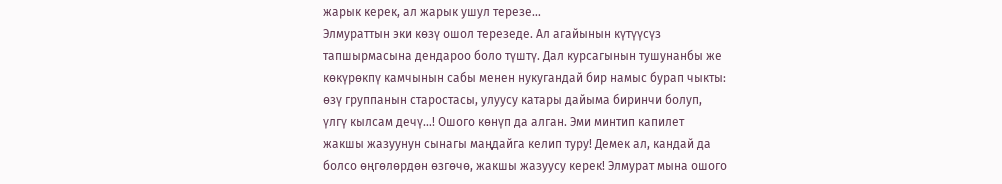жарык керек, ал жарык ушул терезе…
Элмураттын эки көзү ошол терезеде. Ал агайынын күтүүсүз тапшырмасына дендароо боло түштү. Дал курсагынын тушунанбы же көкүрөкпү камчынын сабы менен нукугандай бир намыс бурап чыкты: өзү группанын старостасы, улуусу катары дайыма биринчи болуп, үлгү кылсам дечү…! Ошого көнүп да алган. Эми минтип капилет жакшы жазуунун сынагы маңдайга келип туру! Демек ал, кандай да болсо өңгөлөрдөн өзгөчө, жакшы жазуусу керек! Элмурат мына ошого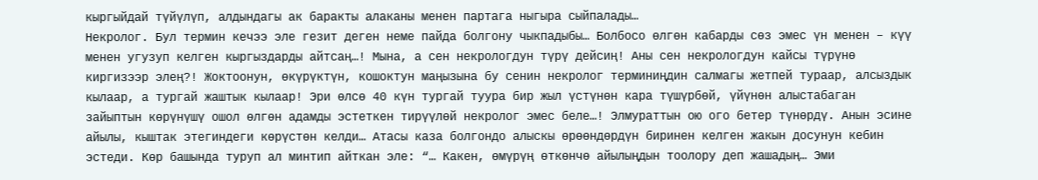кыргыйдай түйүлүп, алдындагы ак баракты алаканы менен партага ныгыра сыйпалады…
Некролог. Бул термин кечээ эле гезит деген неме пайда болгону чыкпадыбы… Болбосо өлгөн кабарды сөз эмес үн менен – күү менен угузуп келген кыргыздарды айтсаң…! Мына, а сен некрологдун түрү дейсиң! Аны сен некрологдун кайсы түрүнө киргизээр элең?! Жоктоонун, өкүрүктүн, кошоктун маңызына бу сенин некролог терминиңдин салмагы жетпей тураар, алсыздык кылаар, а тургай жаштык кылаар! Эри өлсө 40 күн тургай туура бир жыл үстүнөн кара түшүрбөй, үйүнөн алыстабаган зайыптын көрүнүшү ошол өлгөн адамды эстеткен тирүүлөй некролог эмес беле…! Элмураттын ою ого бетер түнөрдү. Анын эсине айылы, кыштак этегиндеги көрүстөн келди… Атасы каза болгондо алыскы өрөөндөрдүн биринен келген жакын досунун кебин эстеди. Көр башында туруп ал минтип айткан эле: “… Какен, өмүрүң өткөнчө айылыңдын тоолору деп жашадың… Эми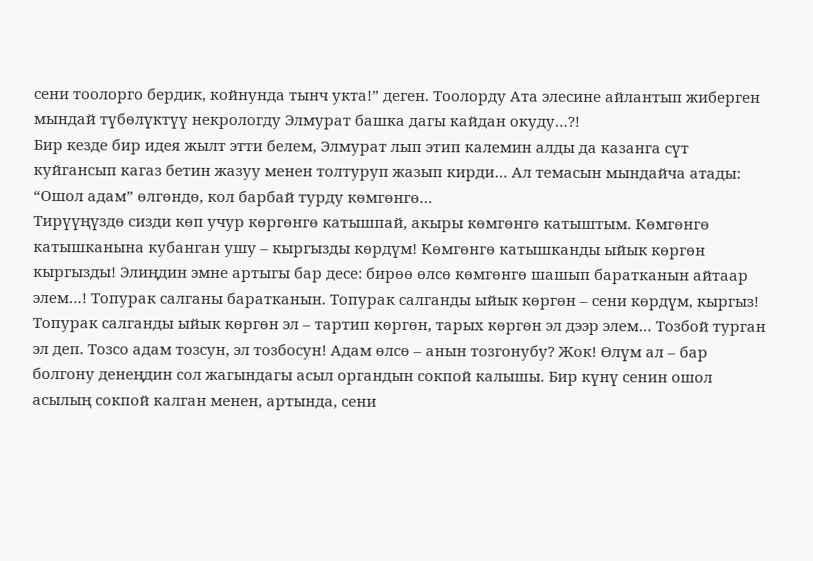сени тоолорго бердик, койнунда тынч укта!” деген. Тоолорду Ата элесине айлантып жиберген мындай түбөлүктүү некрологду Элмурат башка дагы кайдан окуду…?!
Бир кезде бир идея жылт этти белем, Элмурат лып этип калемин алды да казанга сүт куйгансып кагаз бетин жазуу менен толтуруп жазып кирди… Ал темасын мындайча атады:
“Ошол адам” өлгөндө, кол барбай турду көмгөнгө…
Тирүүңүздө сизди көп учур көргөнгө катышпай, акыры көмгөнгө катыштым. Көмгөнгө катышканына кубанган ушу – кыргызды көрдүм! Көмгөнгө катышканды ыйык көргөн кыргызды! Элиңдин эмне артыгы бар десе: бирөө өлсө көмгөнгө шашып баратканын айтаар элем…! Топурак салганы баратканын. Топурак салганды ыйык көргөн – сени көрдүм, кыргыз! Топурак салганды ыйык көргөн эл – тартип көргөн, тарых көргөн эл дээр элем… Тозбой турган эл деп. Тозсо адам тозсун, эл тозбосун! Адам өлсө – анын тозгонубу? Жок! Өлүм ал – бар болгону денеңдин сол жагындагы асыл органдын сокпой калышы. Бир күнү сенин ошол асылың сокпой калган менен, артында, сени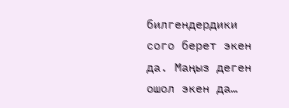билгендердики сого берет экен да. Маңыз деген ошол экен да…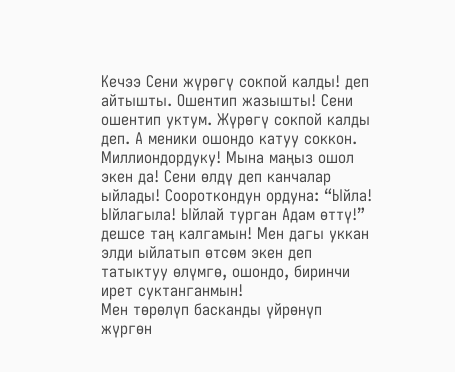Кечээ Сени жүрөгү сокпой калды! деп айтышты. Ошентип жазышты! Сени ошентип уктум. Жүрөгү сокпой калды деп. А меники ошондо катуу соккон. Миллиондордуку! Мына маңыз ошол экен да! Сени өлдү деп канчалар ыйлады! Соороткондун ордуна: “Ыйла! Ыйлагыла! Ыйлай турган Адам өттү!” дешсе таң калгамын! Мен дагы уккан элди ыйлатып өтсөм экен деп татыктуу өлүмгө, ошондо, биринчи ирет суктанганмын!
Мен төрөлүп басканды үйрөнүп жүргөн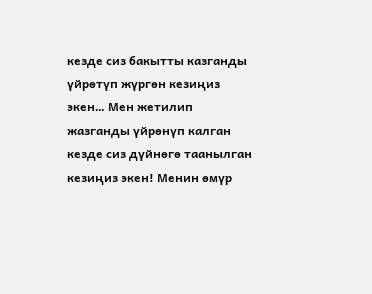кезде сиз бакытты казганды үйрөтүп жүргөн кезиңиз экен… Мен жетилип жазганды үйрөнүп калган кезде сиз дүйнөгө таанылган кезиңиз экен! Менин өмүр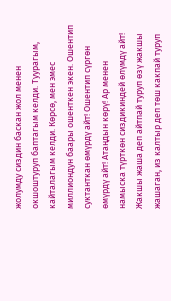жолумду сиздин баскан жол менен окшоштуруп баптагым келди. Туурагым, кайталагым келди. Көрсө, мен эмес миллиондун баары ошенткен экен. Ошентип суктанткан өмүрдү айт! Ошентип сүргөн өмүрдү айт! Атаңдын көрү! Ар менен намыска түрткөн сиздикиндей өлүмдү айт!
Жакшы жаша деп айтпай туруп өзү жакшы жашаган, из калтыр деп төш какпай туруп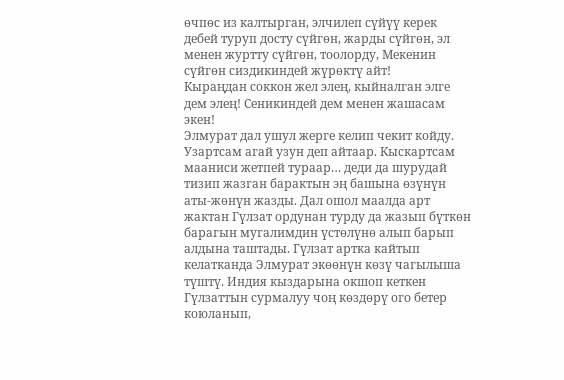өчпөс из калтырган, элчилеп сүйүү керек дебей туруп досту сүйгөн, жарды сүйгөн, эл менен журтту сүйгөн, тоолорду, Мекенин сүйгөн сиздикиндей жүрөктү айт!
Кыраңдан соккон жел элең, кыйналган элге дем элең! Сеникиндей дем менен жашасам экен!
Элмурат дал ушул жерге келип чекит койду. Узартсам агай узун деп айтаар. Кыскартсам мааниси жетпей тураар… деди да шурудай тизип жазган барактын эң башына өзүнүн аты-жөнүн жазды. Дал ошол маалда арт жактан Гүлзат ордунан турду да жазып бүткөн барагын мугалимдин үстөлүнө алып барып алдына таштады. Гүлзат артка кайтып келатканда Элмурат экөөнүн көзү чагылыша түштү. Индия кыздарына окшоп кеткен Гүлзаттын сурмалуу чоң көздөрү ого бетер коюланып,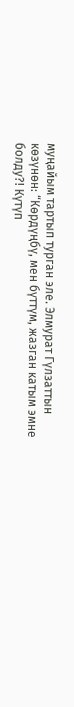муңайым тартып турган эле. Элмурат Гүлзаттын көзүнөн: “Көрдүңбү, мен бүттүм, жазган катым эмне болду?! Күтүп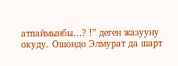атпаймынбы…? !” деген жазууну окуду. Ошондо Элмурат да шарт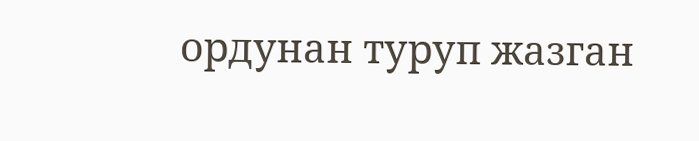ордунан туруп жазган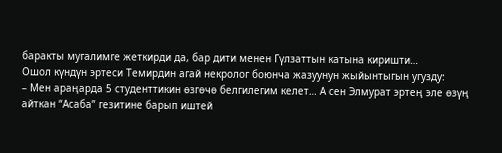баракты мугалимге жеткирди да, бар дити менен Гүлзаттын катына киришти…
Ошол күндүн эртеси Темирдин агай некролог боюнча жазуунун жыйынтыгын угузду:
– Мен араңарда 5 студенттикин өзгөчө белгилегим келет… А сен Элмурат эртең эле өзүң айткан “Асаба” гезитине барып иштей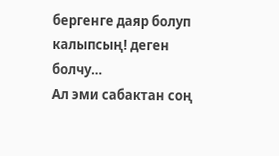бергенге даяр болуп калыпсың! деген болчу…
Ал эми сабактан соң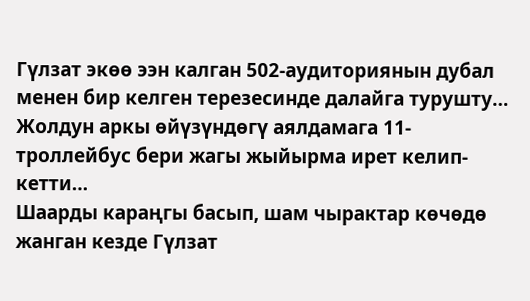Гүлзат экөө ээн калган 502-аудиториянын дубал менен бир келген терезесинде далайга турушту… Жолдун аркы өйүзүндөгү аялдамага 11-троллейбус бери жагы жыйырма ирет келип-кетти…
Шаарды караңгы басып, шам чырактар көчөдө жанган кезде Гүлзат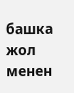башка жол менен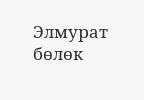Элмурат бөлөк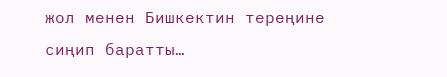жол менен Бишкектин тереңине сиңип баратты…